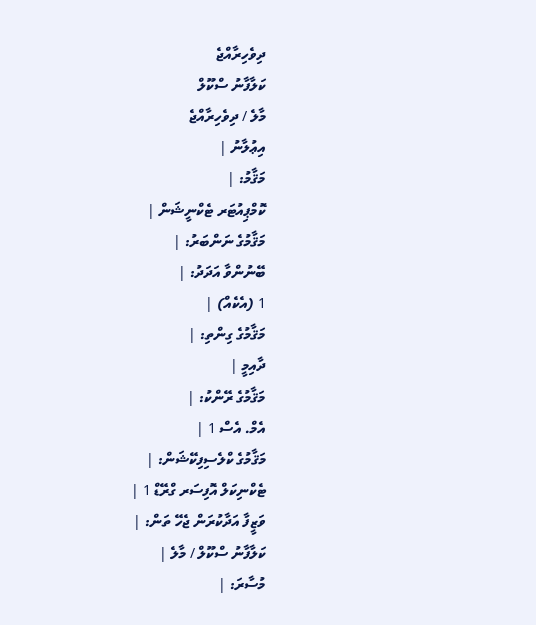ދިވެހިރާއްޖެ
ކަލާފާނު ސްކޫލް
މާލެ / ދިވެހިރާއްޖެ
އިޢުލާނު |
މަޤާމު: |
ކޮމްޕިއުޓަރ ޓެކްނީޝަން |
މަޤާމުގެ ނަންބަރު: |
ބޭނުންވާ އަދަދު: |
1 (އެކެއް) |
މަޤާމުގެ ގިންތި: |
ދާއިމީ |
މަޤާމުގެ ރޭންކު: |
އެމް. އެސް 1 |
މަޤާމުގެ ކްލެސިފިކޭޝަން: |
ޓެކްނިކަލް އޮފިސަރ ގްރޭޑް 1 |
ވަޒީފާ އަދާކުރަން ޖެހޭ ތަން: |
ކަލާފާނު ސްކޫލް / މާލެ |
މުސާރަ: |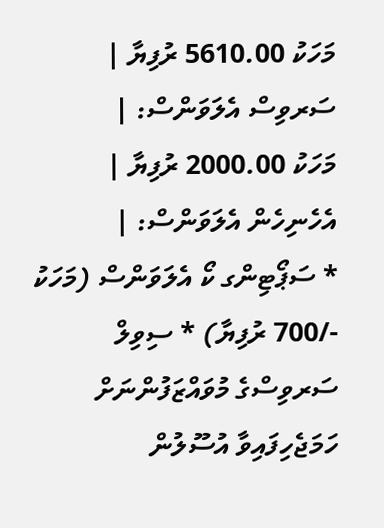މަހަކު 5610.00 ރުފިޔާ |
ސަރވިސް އެލަވަންސް: |
މަހަކު 2000.00 ރުފިޔާ |
އެހެނިހެން އެލަވަންސް: |
* ސަޕޯޓިންގ ކޯ އެލަވަންސް (މަހަކު -/700 ރުފިޔާ) * ސިވިލް ސަރވިސްގެ މުވައްޒަފުންނަށް ހަމަޖެހިފައިވާ އުސޫލުން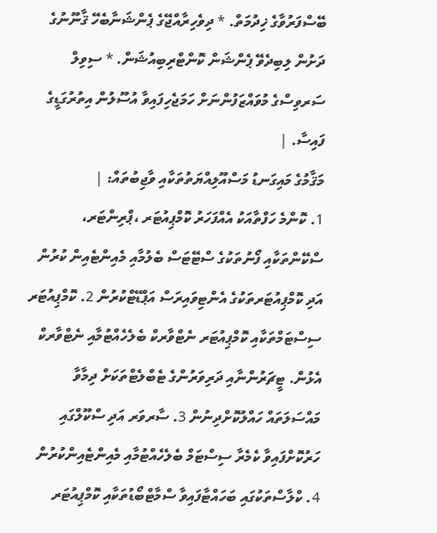ބޭސްފަރުވާގެ ޚިދުމަތް. * ދިވެހިރާއްޖޭގެ ޕެންޝަނާބެހޭ ޤާނޫނުގެ ދަށުން ލިބިދެވޭ ޕެންޝަން ކޮންޓްރިބިއުޝަން. * ސިވިލް ސަރވިސްގެ މުވައްޒަފުންނަށް ހަމަޖެހިފައިވާ އުސޫލުން އިތުރުގަޑީގެ ފައިސާ. |
މަޤާމުގެ މައިގަނޑު މަސްއޫލިއްޔަތުތަކާއި ވާޖިބުތައް: |
1. ކޮންމެ ހަފްތާއަކު އެއްފަހަރު ކޮމްޕިއުޓަރ ،ޕްރިންޓަރ، ސްކޭންތަކާއި ފޯނުތަކުގެ ސްޓޭޓަސް ބެލުމާއި މެއިންޓެއިން ކުރުން އަދި ކޮމްޕިއުޓަރތަކުގެ އެންޓިވައިރަސް އަޕްޑޭޓްކުރުން 2. ކޮމްޕިއުޓަރ ސިސްޓަމްތަކާއި ކޮމްޕިއުޓަރ ނެޓްވާރކް ބެލެހެއްޓުމާއި ނެޓްވާރކް އެޅުން. ޓީޗަރުންނާއި ދަރިވަރުންގެ ޓެބްލެޓްތަކަށް ދިމާވާ މައްސަލަތައް ހައްލުކޮށްދިނުން 3. ސާރވަރ އަދި ސްކޫލްގައި ހަރުކޮށްފައިވާ ކެމެރާ ސިސްޓަމް ބެލެހެއްޓުމާއި މެއިންޓެއިންކުރުން 4. ކްލާސްތަކުގައި ބަހައްޓާފައިވާ ސްމާޓްބޯޑުތަކާއި ކޮމްޕިއުޓަރ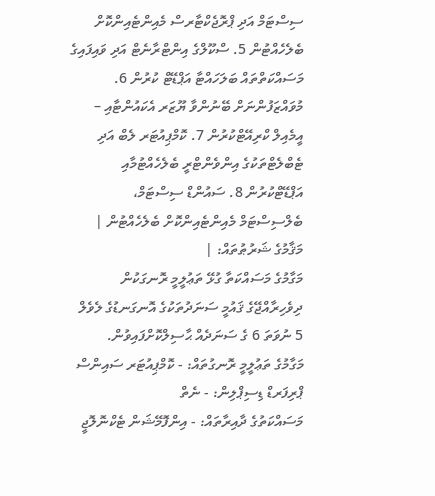ސިސްޓަމް އަދި ޕްރޮޖެކްޓާރސް މެއިންޓެއިންކޮށް ބެލެހެއްޓުން 5. ސްކޫލްގެ އިންޓްރާނެޓް އަދި ވައިފައިގެ މަސައްކަތްތައް ބަލަހައްޓާ އަޕްޑޭޓް ކުރުން 6. މުވައްޒަފުންނަށް ބޭނުންވާ ޔޫޒަރ އެކައުންޓާއި – އީމެއިލް ކްރިއޭޓްކުރުން 7. ކޮމްޕިއުޓަރ ލެބް އަދި ޓެބްލެޓްތަކުގެ އިންވެންޓްރީ ބެލެހެއްޓުމާއި އަޕްޑޭޓްކުރުން 8. ސައުންޑް ސިސްޓަމް، ބެލްސިސްޓަމް މެއިންޓެއިންކޮށް ބެލެހެއްޓުން |
މަޤާމުގެ ޝަރުޠުތައް: |
މަގާމުގެ މަސައްކަތާ ގުޅޭ ތަޢުލީމީ ރޮނގަކުން ދިވެހިރާއްޖޭގެ ޤައުމީ ސަނަދުތަކުގެ އޮނގަނޑުގެ ލެވެލް 5 ނުވަތަ 6 ގެ ސަނަދެއް ޙާސިލްކޮށްފައިވުން.
މަގާމުގެ ތަޢުލީމީ ރޮނގުތައް: - ކޮމްޕިއުޓަރ ސައިންސް
ޕްރިފަރޑް ޑިސިޕްލިން: - ނެތް
މަސައްކަތުގެ ދާއިރާތައް: - އިންފޮމޭޝަން ޓެކްނޮލޮޖީ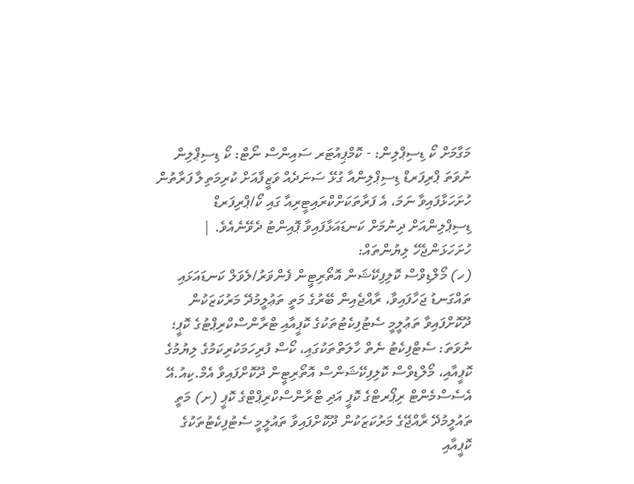މަގާމަށް ކޯ ޑިސިޕްލިން: - ކޮމްޕިއުޓަރ ސައިންސް ނޯޓް: ކޯ ޑިސިޕްލިން ނުވަތަ ޕްރިފަރޑް ޑިސިޕްލިންއާ ގުޅޭ ސަނަދެއް ވަޒީފާއަށް ކުރިމަތިލާ ފަރާތުން ހުށަހަޅާފައިވާ ނަމަ، އެ ފަރާތަކަށްކްރައިޓީރިއާ ގައި ކޯ/ޕްރިފަރޑް ޑިސިޕްލިންއަށް ދިނުމަށް ކަނޑައަޅާފައިވާ ޕޮއިންޓު ދެވޭނެއެވެ. |
ހުށަހަޅަންޖެހޭ ލިޔުންތައް:
(ހ) މޯލްޑިވްސް ކޮލިފިކޭޝަން އޮތޯރިޓީން ފެންވަރު/ލެވަލް ކަނޑައަޅައި ތައްގަނޑު ޖަހާފައިވާ، ރާއްޖެއިން ބޭރުގެ މަތީ ތަޢުލީމުދޭ މަރުކަޒަކުން ދޫކޮށްފައިވާ ތަޢުލީމީ ސެޓުފިކެޓުތަކުގެ ކޮޕީއާއި ޓްރާންސްކްރިޕްޓުގެ ކޮޕީ؛ ނުވަތަ: ސެޓްފިކެޓު ނެތް ހާލަތްތަކުގައި، ކޯސް ފުރިހަމަކުރިކަމުގެ ލިޔުމުގެ ކޮޕީއާއި، މޯލްޑިވްސް ކޮލިފިކޭޝަންސް އޮތޯރިޓީން ދޫކޮށްފައިވާ އެމް.ކިއު.އޭ އެސެސްމެންޓް ރިޕޯރޓްގެ ކޮޕީ އަދި ޓްރާންސްކްރިޕްޓްގެ ކޮޕީ (ށ) މަތީ ތައުލީމުދޭ ރާއްޖޭގެ މަރުކަޒަކުން ދޫކޮށްފައިވާ ތައުލީމީ ސެޓުފިކެޓުތަކުގެ ކޮޕީއާއި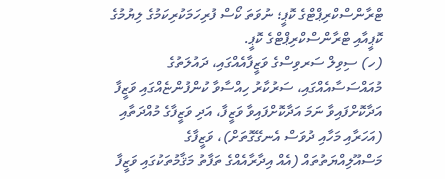ޓްރާންސްކްރިޕްޓްގެ ކޮޕީ؛ ނުވަތަ ކޯސް ފުރިހަމަކުރިކަމުގެ ލިޔުމުގެ ކޮޕީއާއި ޓްރާންސްކްރިޕްޓްގެ ކޮޕީ.
(ހ) ސިވިލް ސަރވިސްގެ ވަޒީފާއެއްގައި، ދައުލަތުގެ މުއައްސަސާއެއްގައި، ސަރުކާރު ހިއްސާވާ ކުންފުންޏެއްގައި ވަޒީފާ އަދާކޮށްފައިވާ ނަމަ އަދާކޮށްފައިވާ ވަޒީފާ، އަދި ވަޒީފާގެ މުއްދަތާއި (އަހަރާއި މަހާއި ދުވަސް އެނގޭގޮތަށް)، ވަޒީފާގެ މަސްއޫލިއްޔަތުތައް (އެއް އިދާރާއެއްގެ ތަފާތު މަޤާމުތަކުގައި ވަޒީފާ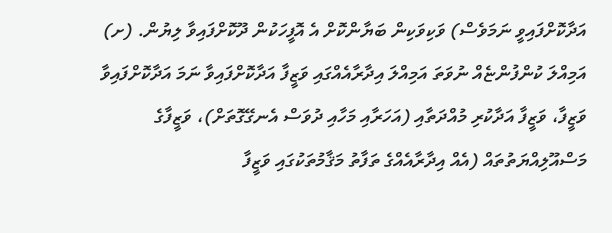އަދާކޮށްފައިވީ ނަމަވެސް) ވަކިވަކިން ބަޔާންކޮށް އެ އޮފީހަކުން ދޫކޮށްފައިވާ ލިޔުން. (ށ) އަމިއްލަ ކުންފުންޏެއް ނުވަތަ އަމިއްލަ އިދާރާއެއްގައި ވަޒީފާ އަދާކޮށްފައިވާ ނަމަ އަދާކޮށްފައިވާ ވަޒީފާ، ވަޒީފާ އަދާކުރި މުއްދަތާއި (އަހަރާއި މަހާއި ދުވަސް އެނގޭގޮތަށް)، ވަޒީފާގެ މަސްއޫލިއްޔަތުތައް (އެއް އިދާރާއެއްގެ ތަފާތު މަޤާމުތަކުގައި ވަޒީފާ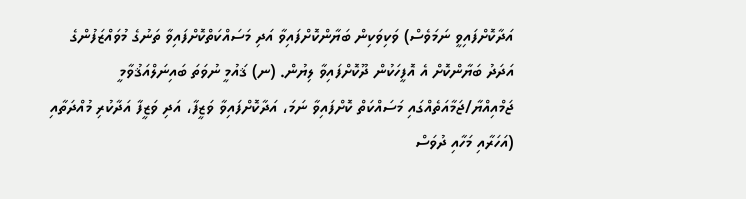އަދާކޮށްފައިވީ ނަމަވެސް) ވަކިވަކިން ބަޔާންކޮށްފައިވާ އަދި މަސައްކަތްކޮށްފައިވާ ތަނުގެ މުވައްޒަފުންގެ އަދަދު ބަޔާންކޮށް އެ އޮފީހަކުން ދޫކޮށްފައިވާ ލިޔުން. (ނ) ޤައުމީ ނުވަތަ ބައިނަލްއަޤުވާމީ ޖަމްއިއްޔާ/ޖަމާއަތެއްގައި މަސައްކަތް ކޮށްފައިވާ ނަމަ، އަދާކޮށްފައިވާ ވަޒީފާ، އަދި ވަޒީފާ އަދާކުރި މުއްދަތާއި (އަހަރާއި މަހާއި ދުވަސް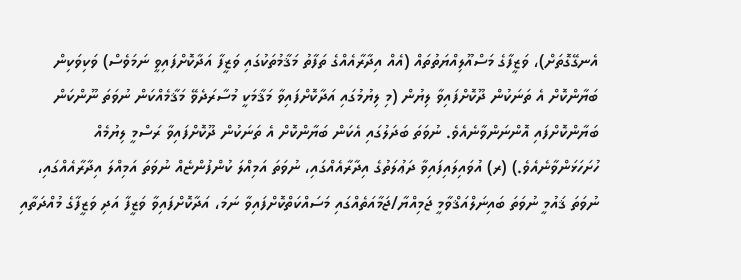އެނގޭގޮތަށް)، ވަޒީފާގެ މަސްއޫލިއްޔަތުތައް (އެއް އިދާރާއެއްގެ ތަފާތު މަޤާމުތަކުގައި ވަޒީފާ އަދާކޮށްފައިވީ ނަމަވެސް) ވަކިވަކިން ބަޔާންކޮށް އެ ތަނަކުން ދޫކޮށްފައިވާ ލިޔުން (މި ލިޔުމުގައި އަދާކޮށްފައިވާ މަޤާމަކީ މުސާރަދެވޭ މަޤާމެއްކަން ނުވަތަ ނޫންކަން ބަޔާންކޮށްފައި އޮންނަންވާނެއެވެ. ނުވަތަ ބަދަލުގައި އެކަން ބަޔާންކޮށް އެ ތަނަކުން ދޫކޮށްފައިވާ ރަސްމީ ލިޔުމެއް ހުށަހަޅަންވާނެއެވެ.) (ރ) އުވައިލައިފައިވާ ދަޢުލަތުގެ އިދާރާއެއްގައި، ނުވަތަ އަމިއްލަ ކުންފުންޏެއް ނުވަތަ އަމިއްލަ އިދާރާއެއްގައި، ނުވަތަ ޤައުމީ ނުވަތަ ބައިނަލްއަޤްވާމީ ޖަމިއްޔާ/ޖަމާއަތެއްގައި މަސައްކަތްކޮށްފައިވާ ނަމަ، އަދާކޮށްފައިވާ ވަޒީފާ އަދި ވަޒީފާގެ މުއްދަތާއި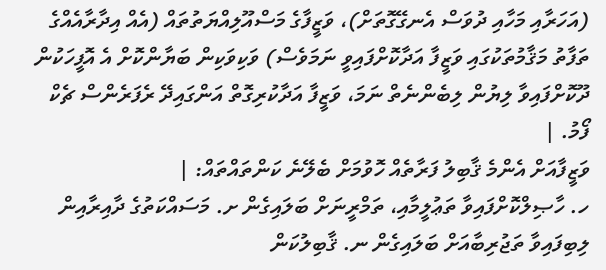(އަހަރާއި މަހާއި ދުވަސް އެނގޭގޮތަށް)، ވަޒީފާގެ މަސްއޫލިއްޔަތުތައް (އެއް އިދާރާއެއްގެ ތަފާތު މަޤާމުތަކުގައި ވަޒީފާ އަދާކޮށްފައިވީ ނަމަވެސް) ވަކިވަކިން ބަޔާންކޮށް އެ އޮފީހަކުން ދޫކޮށްފައިވާ ލިޔުން ލިބެންނެތް ނަމަ، ވަޒީފާ އަދާކުރިގޮތް އަންގައިދޭ ރެފަރެންސް ޗެކް ފޯމު. |
ވަޒީފާއަށް އެންމެ ޤާބިލު ފަރާތެއް ހޮވުމަށް ބެލޭނެ ކަންތައްތައް: |
ހ. ހާޞިލްކޮށްފައިވާ ތަޢުލީމާއި، ތަމްރީނަށް ބަލައިގެން ށ. މަސައްކަތުގެ ދާއިރާއިން ލިބިފައިވާ ތަޖުރިބާއަށް ބަލައިގެން ނ. ޤާބިލުކަން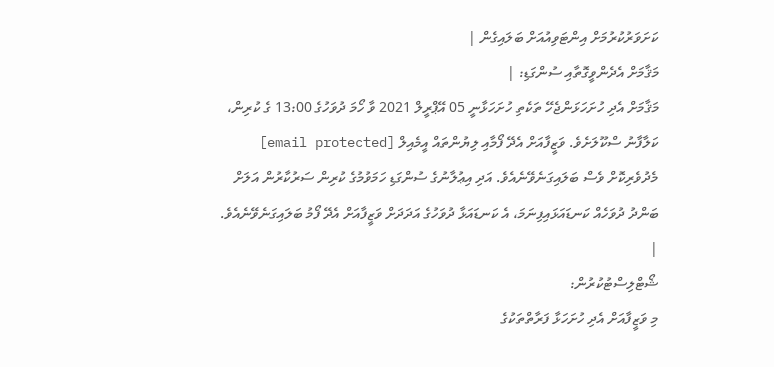ކަށަވަރުކުރުމަށް އިންޓަވިއުއަށް ބަލައިގެން |
މަޤާމަށް އެދެންވީގޮތާއި ސުންގަޑި: |
މަޤާމަށް އެދި ހުށަހަޅަންޖެހޭ ތަކެތި ހުށަހަޅާނީ 05 އޭޕްރީލް 2021 ވާ ހޯމަ ދުވަހުގެ 13:00 ގެ ކުރިން، ކަލާފާނު ސްކޫލަށެވެ. ވަޒީފާއަށް އެދޭ ފޯމާއި ލިޔުންތައް އީމެއިލް [email protected] މެދުވެރިކޮށް ވެސް ބަލައިގަނެވޭނެއެވެ. އަދި އިޢުލާނުގެ ސުންގަޑި ހަމަވުމުގެ ކުރިން ސަރުކާރުން އަލަށް ބަންދު ދުވަހެއް ކަނޑައަޅައިފިނަމަ، އެ ކަނޑައަޅާ ދުވަހުގެ އަދަދަށް ވަޒީފާއަށް އެދޭ ފޯމު ބަލައިގަނެވޭނެއެވެ. |
ޝޯޓްލިސްޓުކުރުން:
މި ވަޒީފާއަށް އެދި ހުށަހަޅާ ފަރާތްތަކުގެ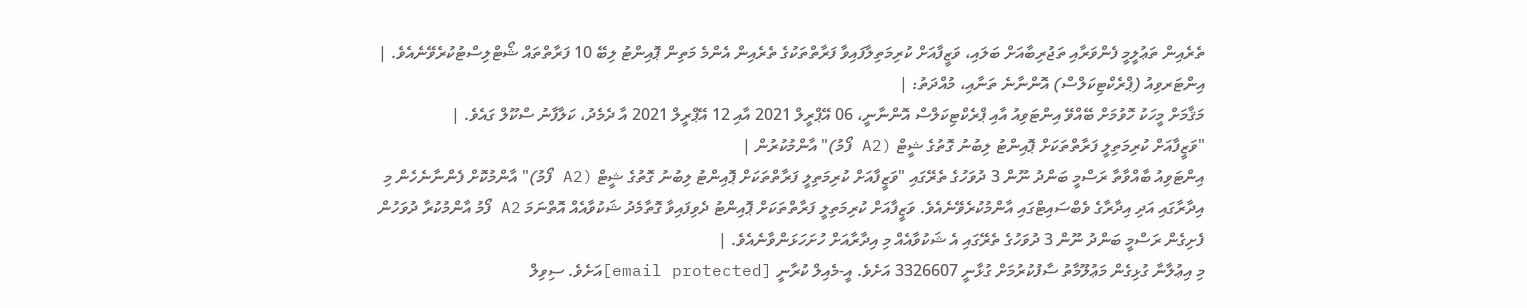ތެރެއިން ތަޢުލީމީ ފެންވަރާއި ތަޖުރިބާއަށް ބަލައި، ވަޒީފާއަށް ކުރިމަތިލާފައިވާ ފަރާތްތަކުގެ ތެރެއިން އެންމެ މަތިން ޕޮއިންޓު ލިބޭ 10 ފަރާތްތައް ޝޯޓްލިސްޓުކުރެވޭނެއެވެ. |
އިންޓަރވިއު (ޕްރެކްޓިކަލްސް) އޮންނާނެ ތަނާއި، މުއްދަތު: |
މަޤާމަށް މީހަކު ހޮވުމަށް ބޭއްވޭ އިންޓަވިއު އާއި ޕްރެކްޓިކަލްސް އޮންނާނީ، 06 އޭޕްރީލް 2021 އާއި 12 އޭޕްރީލް 2021 އާ ދެމެދު، ކަލާފާނު ސްކޫލް ގައެވެ. |
"ވަޒީފާއަށް ކުރިމަތިލީ ފަރާތްތަކަށް ޕޮއިންޓު ލިބުނު ގޮތުގެ ޝީޓް (A2 ފޯމު)" އާންމުކުރުން |
އިންޓަވިއު ބާއްވާތާ ރަސްމީ ބަންދު ނޫން 3 ދުވަހުގެ ތެރޭގައި "ވަޒީފާއަށް ކުރިމަތިލީ ފަރާތްތަކަށް ޕޮއިންޓު ލިބުނު ގޮތުގެ ޝީޓް (A2 ފޯމު)" އާންމުކޮށް ފެންނާނެހެން މި އިދާރާގައި އަދި އިދާރާގެ ވެބްސައިޓްގައި އާންމުކުރެވޭނެއެވެ. ވަޒީފާއަށް ކުރިމަތިލީ ފަރާތްތަކަށް ޕޮއިންޓު ދެވިފައިވާ ގޮތާމެދު ޝަކުވާއެއް އޮތްނަމަ A2 ފޯމު އާންމުކުރާ ދުވަހުން ފެށިގެން ރަސްމީ ބަންދު ނޫން 3 ދުވަހުގެ ތެރޭގައި އެ ޝަކުވާއެއް މި އިދާރާއަށް ހުށަހަޅަންވާނެއެވެ. |
މި އިޢުލާނާ ގުޅިގެން މަޢުލޫމާތު ސާފުކުރުމަށް ގުޅާނީ 3326607 އަށެވެ. އީ-މެއިލް ކުރާނީ [email protected]އަށެވެ. ސިވިލް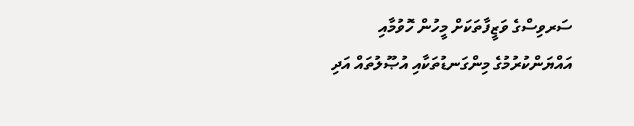ސަރވިސްގެ ވަޒީފާތަކަށް މީހުން ހޮވުމާއި އައްޔަންކުރުމުގެ މިންގަނޑުތަކާއި އުޞޫލުތައް އަދި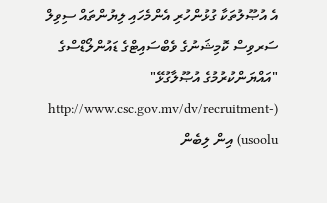އެ އުޞޫލުތަކާ ގުޅުންހުރި އެންމެހައި ލިޔުންތައް ސިވިލް ސަރވިސް ކޮމިޝަނުގެ ވެބްސައިޓްގެ ޑައުންލޯޑްސްގެ "އައްޔަންކުރުމުގެ އުޞޫލާގުޅޭ" (http://www.csc.gov.mv/dv/recruitment-usoolu) އިން ލިބެން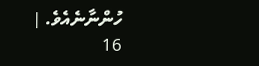ހުންނާނެއެވެ. |
16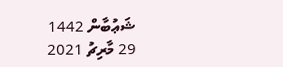ޝަޢުބާން 1442
29 މާރިޗު 2021